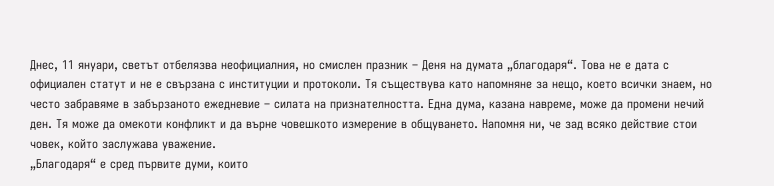Днес, 11 януари, светът отбелязва неофициалния, но смислен празник – Деня на думата „благодаря“. Това не е дата с официален статут и не е свързана с институции и протоколи. Тя съществува като напомняне за нещо, което всички знаем, но често забравяме в забързаното ежедневие – силата на признателността. Една дума, казана навреме, може да промени нечий ден. Тя може да омекоти конфликт и да върне човешкото измерение в общуването. Напомня ни, че зад всяко действие стои човек, който заслужава уважение.
„Благодаря“ е сред първите думи, които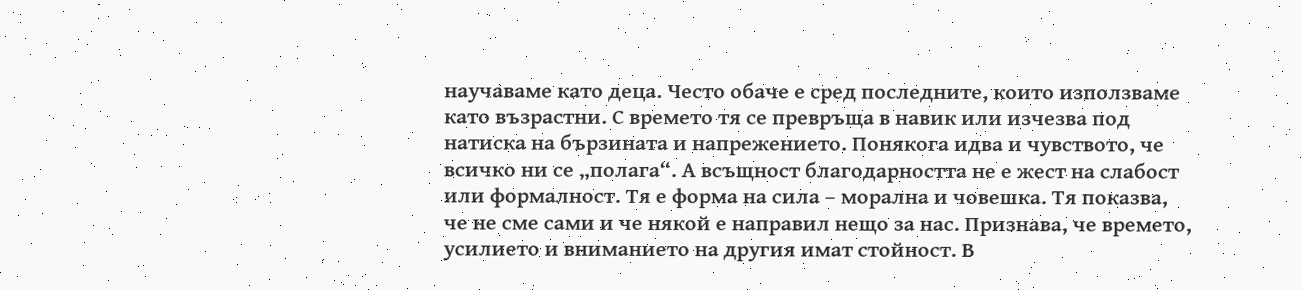научаваме като деца. Често обаче е сред последните, които използваме като възрастни. С времето тя се превръща в навик или изчезва под натиска на бързината и напрежението. Понякога идва и чувството, че всичко ни се „полага“. А всъщност благодарността не е жест на слабост или формалност. Тя е форма на сила – морална и човешка. Тя показва, че не сме сами и че някой е направил нещо за нас. Признава, че времето, усилието и вниманието на другия имат стойност. В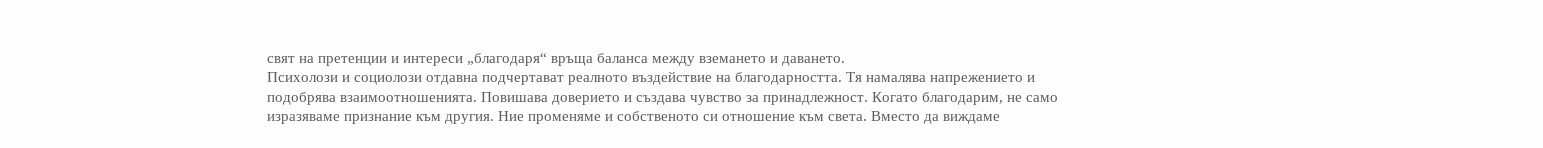свят на претенции и интереси „благодаря“ връща баланса между вземането и даването.
Психолози и социолози отдавна подчертават реалното въздействие на благодарността. Тя намалява напрежението и подобрява взаимоотношенията. Повишава доверието и създава чувство за принадлежност. Когато благодарим, не само изразяваме признание към другия. Ние променяме и собственото си отношение към света. Вместо да виждаме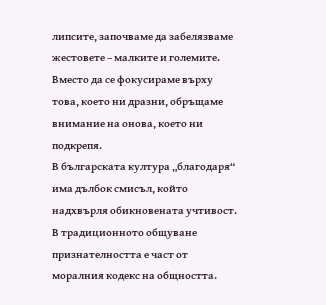липсите, започваме да забелязваме жестовете – малките и големите. Вместо да се фокусираме върху това, което ни дразни, обръщаме внимание на онова, което ни подкрепя.
В българската култура „благодаря“ има дълбок смисъл, който надхвърля обикновената учтивост. В традиционното общуване признателността е част от моралния кодекс на общността.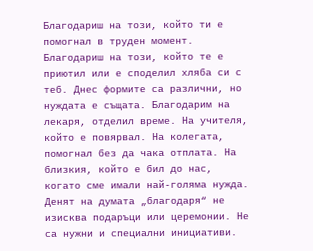Благодариш на този, който ти е помогнал в труден момент. Благодариш на този, който те е приютил или е споделил хляба си с теб. Днес формите са различни, но нуждата е същата. Благодарим на лекаря, отделил време. На учителя, който е повярвал. На колегата, помогнал без да чака отплата. На близкия, който е бил до нас, когато сме имали най-голяма нужда.
Денят на думата „благодаря“ не изисква подаръци или церемонии. Не са нужни и специални инициативи.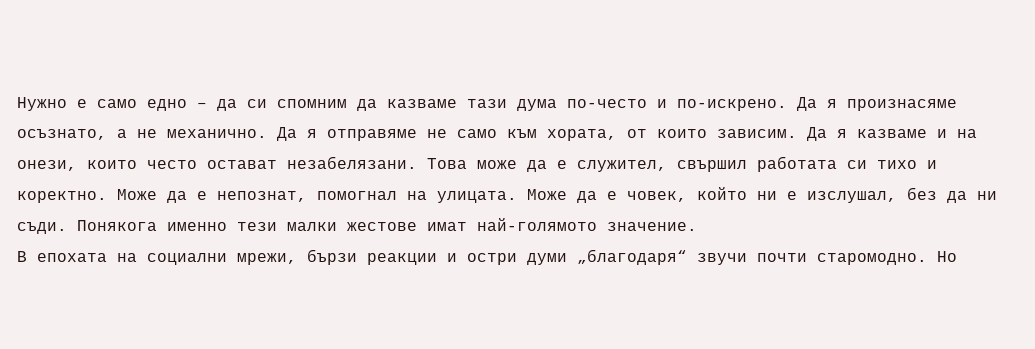Нужно е само едно – да си спомним да казваме тази дума по-често и по-искрено. Да я произнасяме осъзнато, а не механично. Да я отправяме не само към хората, от които зависим. Да я казваме и на онези, които често остават незабелязани. Това може да е служител, свършил работата си тихо и коректно. Може да е непознат, помогнал на улицата. Може да е човек, който ни е изслушал, без да ни съди. Понякога именно тези малки жестове имат най-голямото значение.
В епохата на социални мрежи, бързи реакции и остри думи „благодаря“ звучи почти старомодно. Но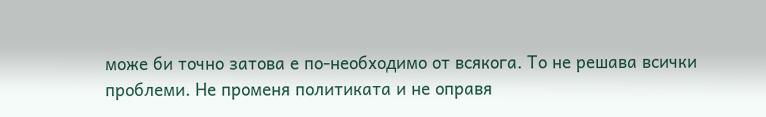може би точно затова е по-необходимо от всякога. То не решава всички проблеми. Не променя политиката и не оправя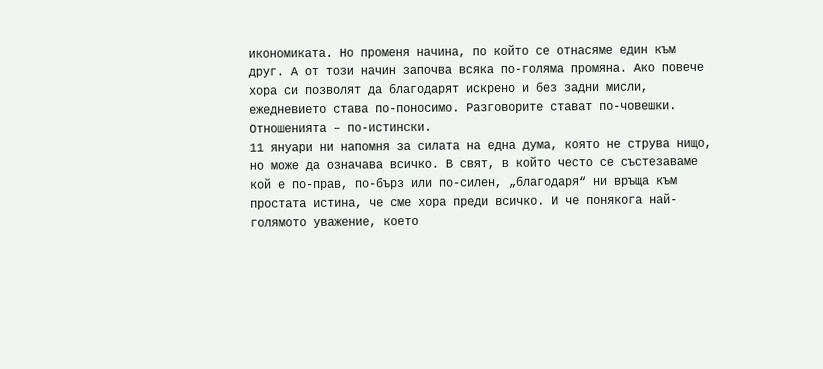икономиката. Но променя начина, по който се отнасяме един към друг. А от този начин започва всяка по-голяма промяна. Ако повече хора си позволят да благодарят искрено и без задни мисли, ежедневието става по-поносимо. Разговорите стават по-човешки. Отношенията – по-истински.
11 януари ни напомня за силата на една дума, която не струва нищо, но може да означава всичко. В свят, в който често се състезаваме кой е по-прав, по-бърз или по-силен, „благодаря“ ни връща към простата истина, че сме хора преди всичко. И че понякога най-голямото уважение, което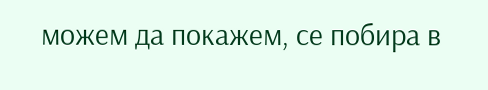можем да покажем, се побира в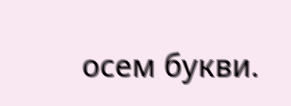осем букви.